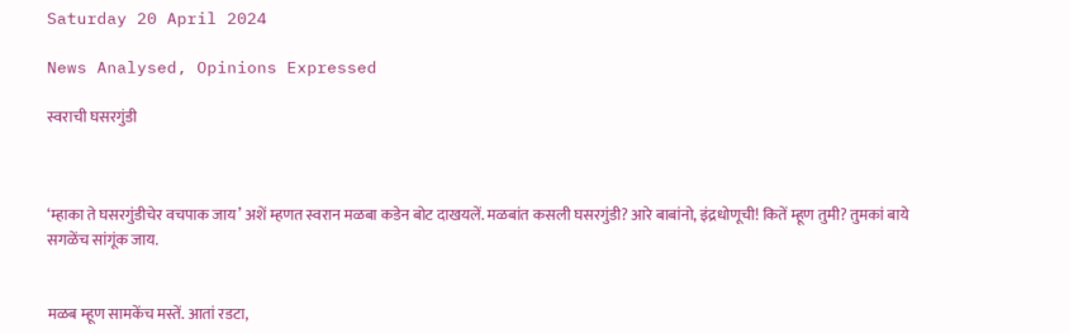Saturday 20 April 2024

News Analysed, Opinions Expressed

स्वराची घसरगुंडी



‘म्हाका ते घसरगुंडीचेर वचपाक जाय’ अशें म्हणत स्वरान मळबा कडेन बोट दाखयलें. मळबांत कसली घसरगुंडी? आरे बाबांनो, इंद्रधोणूची! कितें म्हूण तुमी? तुमकां बाये सगळेंच सांगूंक जाय.


मळब म्हूण सामकेंच मस्तें. आतां रडटा,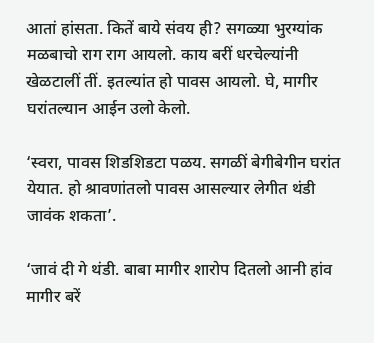आतां हांसता. कितें बाये संवय ही? सगळ्या भुरग्यांक मळबाचो राग राग आयलो. काय बरीं धरचेल्यांनी खेळटालीं तीं. इतल्यांत हो पावस आयलो. घे, मागीर घरांतल्यान आईन उलो केलो.

‘स्वरा, पावस शिडशिडटा पळय. सगळीं बेगीबेगीन घरांत येयात. हो श्रावणांतलो पावस आसल्यार लेगीत थंडी जावंक शकता’.

‘जावं दी गे थंडी. बाबा मागीर शारोप दितलो आनी हांव मागीर बरें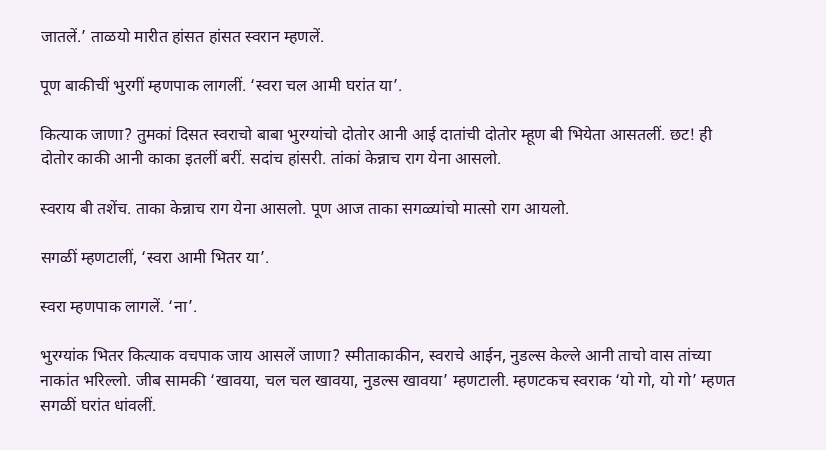जातलें.’ ताळयो मारीत हांसत हांसत स्वरान म्हणलें.

पूण बाकीचीं भुरगीं म्हणपाक लागलीं. ‘स्वरा चल आमी घरांत या’.

कित्याक जाणा? तुमकां दिसत स्वराचो बाबा भुरग्यांचो दोतोर आनी आई दातांची दोतोर म्हूण बी भियेता आसतलीं. छट! ही दोतोर काकी आनी काका इतलीं बरीं. सदांच हांसरी. तांकां केन्नाच राग येना आसलो.

स्वराय बी तशेंच. ताका केन्नाच राग येना आसलो. पूण आज ताका सगळ्यांचो मात्सो राग आयलो.

सगळीं म्हणटालीं, ‘स्वरा आमी भितर या’.

स्वरा म्हणपाक लागलें. ‘ना’.

भुरग्यांक भितर कित्याक वचपाक जाय आसलें जाणा? स्मीताकाकीन, स्वराचे आईन, नुडल्स केल्ले आनी ताचो वास तांच्या नाकांत भरिल्लो. जीब सामकी ‘खावया, चल चल खावया, नुडल्स खावया’ म्हणटाली. म्हणटकच स्वराक ‘यो गो, यो गो’ म्हणत सगळीं घरांत धांवलीं.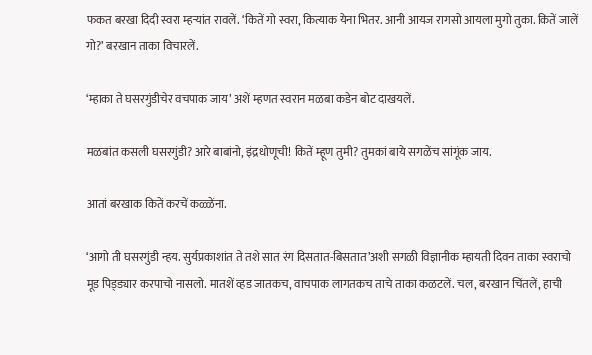फकत बरखा दिदी स्वरा म्हर्‍यांत रावलें. ‘कितें गो स्वरा, कित्याक येना भितर. आनी आयज रागसो आयला मुगो तुका. कितें जालें गो?’ बरखान ताका विचारलें.

‘म्हाका ते घसरगुंडीचेर वचपाक जाय’ अशें म्हणत स्वरान मळबा कडेन बोट दाखयलें.

मळबांत कसली घसरगुंडी? आरे बाबांनो, इंद्रधोणूची! कितें म्हूण तुमी? तुमकां बाये सगळेंच सांगूंक जाय.

आतां बरखाक कितें करचें कळ्ळेंना.

‘आगो ती घसरगुंडी न्हय. सुर्यप्रकाशांत ते तशे सात रंग दिसतात-बिसतात’अशी सगळी विज्ञानीक म्हायती दिवन ताका स्वराचो मूड पिड्‌ड्यार करपाचो नासलो. मातशें व्हड जातकच, वाचपाक लागतकच ताचे ताका कळटलें. चल, बरखान चिंतलें, हाची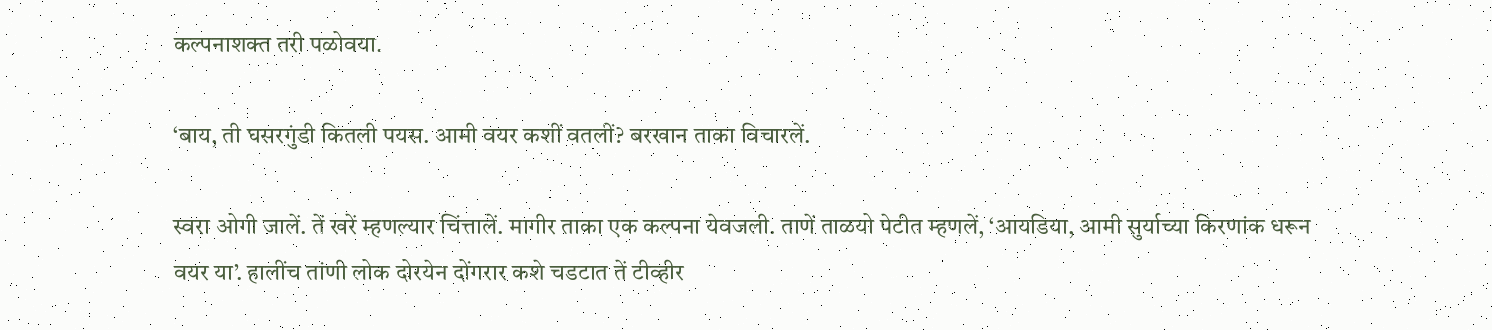कल्पनाशक्त तरी पळोवया.

‘बाय, ती घसरगुंडी कितली पयस. आमी वयर कशीं वतलीं? बरखान ताका विचारलें.

स्वरा ओगी जालें. तें खरें म्हणल्यार चिंत्तालें. मागीर ताका एक कल्पना येवजली. ताणें ताळयो पेटीत म्हणलें, ‘आयडिया, आमी सुर्याच्या किरणांक धरून वयर या’. हालींच तांणी लोक दोरयेन दोंगरार कशे चडटात तें टीव्हीर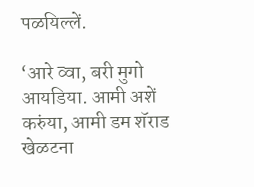पळयिल्लें.

‘आरे व्वा, बरी मुगो आयडिया. आमी अशें करुंया, आमी डम शॅराड खेळटना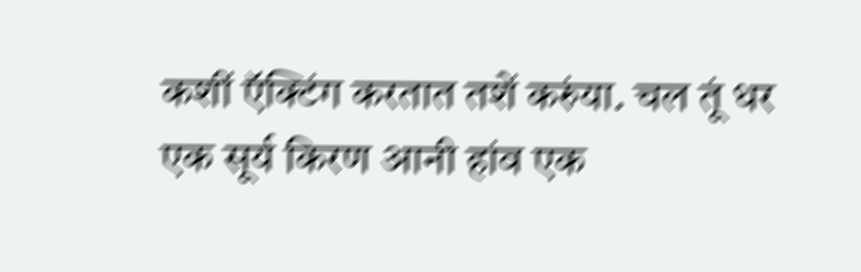कशीं ऍक्टिंग करतात तशें करुंया. चल तूं धर एक सूर्य किरण आनी हांव एक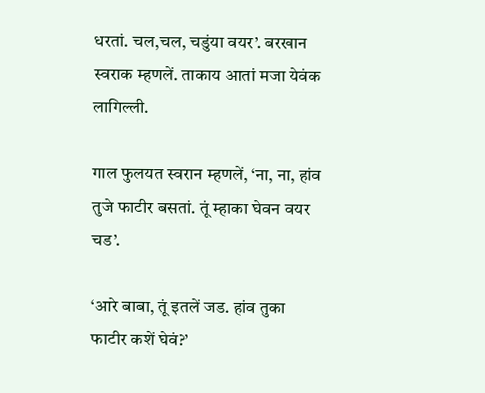धरतां. चल,चल, चडुंया वयर’. बरखान स्वराक म्हणलें. ताकाय आतां मजा येवंक लागिल्ली.

गाल फुलयत स्वरान म्हणलें, ‘ना, ना, हांव तुजे फाटीर बसतां. तूं म्हाका घेवन वयर चड’.

‘आरे बाबा, तूं इतलें जड. हांव तुका फाटीर कशें घेवं?’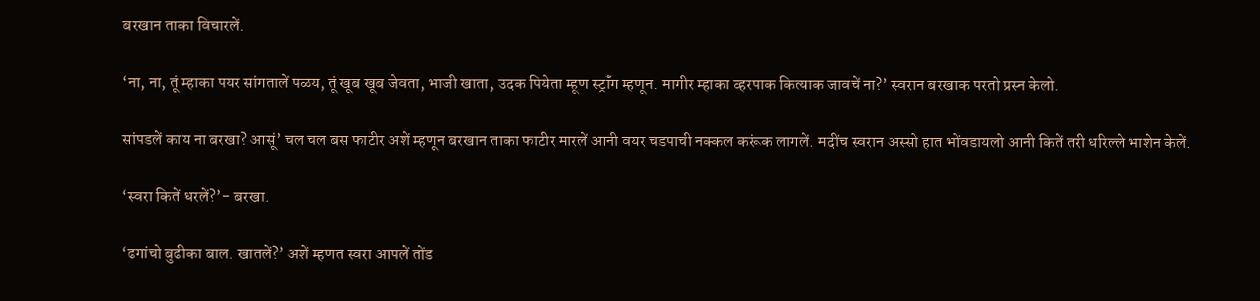बरखान ताका विचारलें.

‘ना, ना, तूं म्हाका पयर सांगतालें पळय, तूं खूब खूब जेवता, भाजी खाता, उदक पियेता म्हूण स्ट्रॉंग म्हणून. मागीर म्हाका व्हरपाक कित्याक जावचें ना?’ स्वरान बरखाक परतो प्रस्न केलो.

सांपडलें काय ना बरखा? आसूं’ चल चल बस फाटीर अशें म्हणून बरखान ताका फाटीर मारलें आनी वयर चडपाची नक्कल करूंक लागलें. मदींच स्वरान अस्सो हात भोंवडायलो आनी कितें तरी धरिल्ले भाशेन केलें.

‘स्वरा कितें धरलें?’- बरखा.

‘ढगांचो बुढीका बाल. खातलें?’ अशें म्हणत स्वरा आपलें तोंड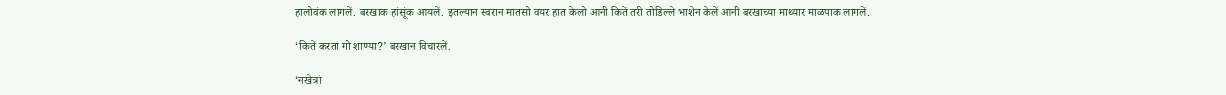हालोवंक लागलें. बरखाक हांसूंक आयलें. इतल्यान स्वरान मातसो वयर हात केलो आनी कितें तरी तोडिल्ले भाशेन केलें आनी बरखाच्या माथ्यार माळपाक लागलें.

‘कितें करता गो शाण्या?’ बरखान विचारलें.

‘नखेत्रां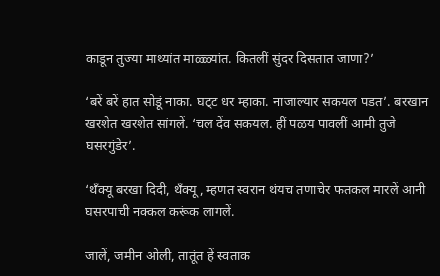काडून तुज्या माथ्यांत माळ्ळ्यांत. कितलीं सुंदर दिसतात जाणा?’

‘बरें बरें हात सोडूं नाका. घट्‌ट धर म्हाका. नाजाल्यार सकयल पडत’. बरखान खरशेत खरशेत सांगलें. ‘चल देंव सकयल. हीं पळय पावलीं आमी तुजे घसरगुंडेर’.

‘थँक्यू बरखा दिदी, थँक्यू, म्हणत स्वरान थंयच तणाचेर फतकल मारलें आनी घसरपाची नक्कल करूंक लागलें.

जालें, जमीन ओली, तातूंत हें स्वताक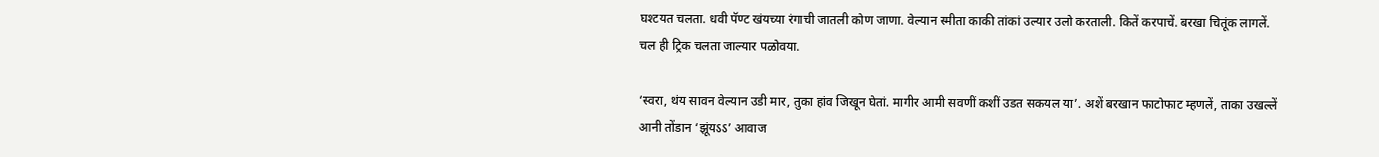घश्टयत चलता. धवी पॅण्ट खंयच्या रंगाची जातली कोण जाणा. वेल्यान स्मीता काकी तांकां उल्यार उलो करताली. कितें करपाचें. बरखा चितूंक लागलें. चल ही ट्रिक चलता जाल्यार पळोवया.

‘स्वरा, थंय सावन वेल्यान उडी मार, तुका हांव जिखून घेतां. मागीर आमी सवणीं कशीं उडत सकयल या’. अशें बरखान फाटोफाट म्हणलें, ताका उखल्लें आनी तोंडान ‘झूंयऽऽ’ आवाज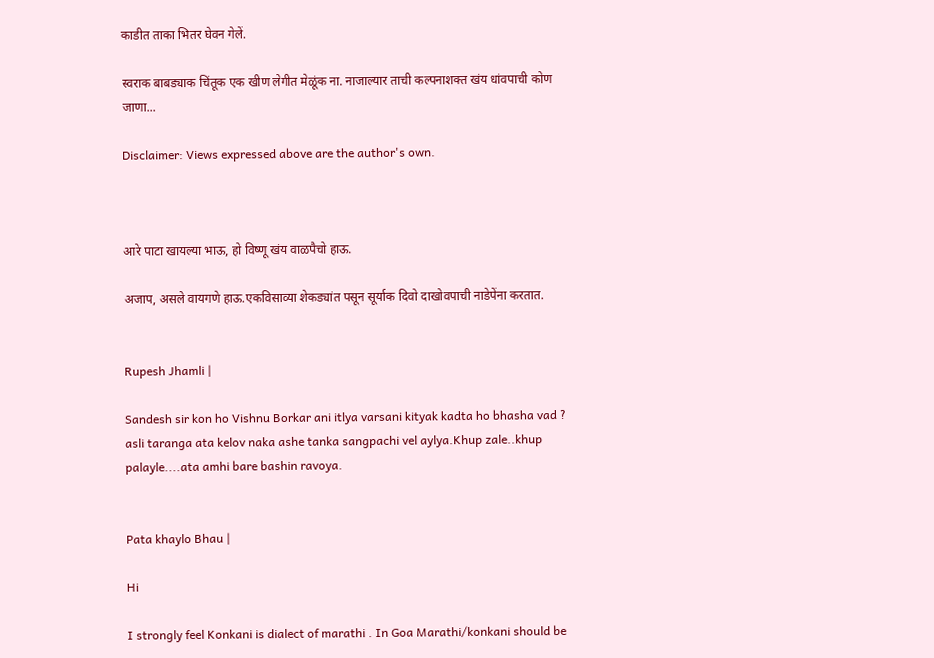काडीत ताका भितर घेवन गेलें.

स्वराक बाबड्याक चिंतूक एक खीण लेगीत मेळूंक ना. नाजाल्यार ताची कल्पनाशक्त खंय धांवपाची कोण जाणा...

Disclaimer: Views expressed above are the author's own.



आरे पाटा खायल्या भाऊ, हो विष्णू खंय वाळपैचो हाऊ.

अजाप, असले वायगणे हाऊ.एकविसाव्या शेकड्यांत पसून सूर्याक दिवो दाखोवपाची नाडेपेंना करतात.


Rupesh Jhamli |

Sandesh sir kon ho Vishnu Borkar ani itlya varsani kityak kadta ho bhasha vad ? asli taranga ata kelov naka ashe tanka sangpachi vel aylya.Khup zale..khup palayle....ata amhi bare bashin ravoya.


Pata khaylo Bhau |

Hi

I strongly feel Konkani is dialect of marathi . In Goa Marathi/konkani should be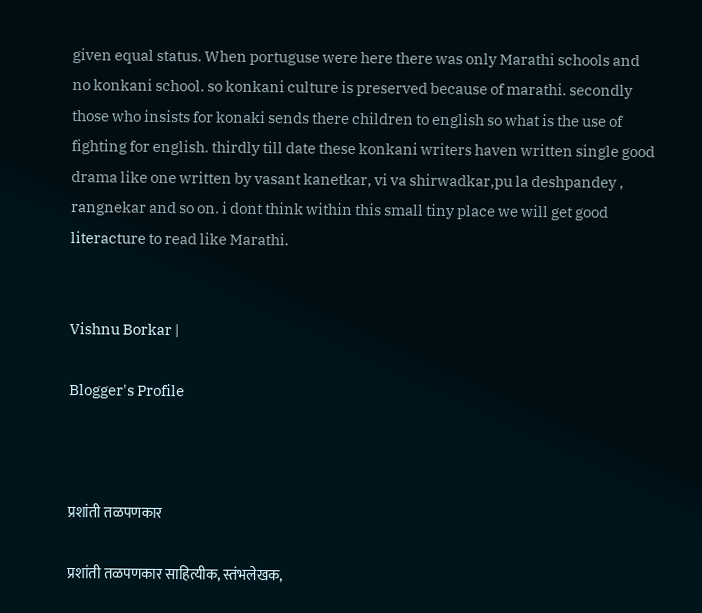given equal status. When portuguse were here there was only Marathi schools and no konkani school. so konkani culture is preserved because of marathi. secondly those who insists for konaki sends there children to english so what is the use of fighting for english. thirdly till date these konkani writers haven written single good drama like one written by vasant kanetkar, vi va shirwadkar,pu la deshpandey , rangnekar and so on. i dont think within this small tiny place we will get good literacture to read like Marathi.


Vishnu Borkar |

Blogger's Profile



प्रशांती तळपणकार

प्रशांती तळपणकार साहित्यीक, स्तंभलेखक,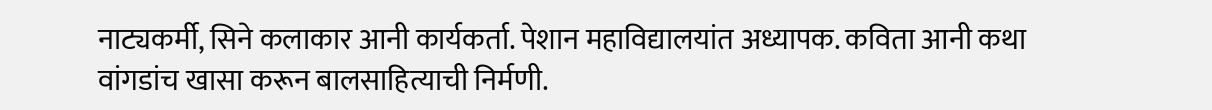नाट्यकर्मी, सिने कलाकार आनी कार्यकर्ता. पेशान महाविद्यालयांत अध्यापक. कविता आनी कथा वांगडांच खासा करून बालसाहित्याची निर्मणी.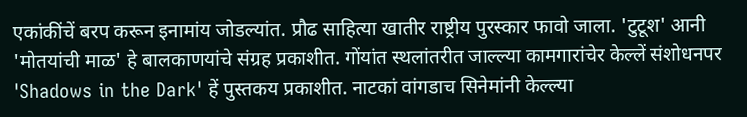एकांकींचें बरप करून इनामांय जोडल्यांत. प्रौढ साहित्या खातीर राष्ट्रीय पुरस्कार फावो जाला. 'टुटूश' आनी 'मोतयांची माळ' हे बालकाणयांचे संग्रह प्रकाशीत. गोंयांत स्थलांतरीत जाल्ल्या कामगारांचेर केल्लें संशोधनपर 'Shadows in the Dark' हें पुस्तकय प्रकाशीत. नाटकां वांगडाच सिनेमांनी केल्ल्या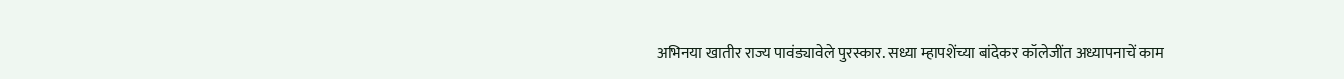अभिनया खातीर राज्य पावंड्यावेले पुरस्कार. सध्या म्हापशेंच्या बांदेकर कॉलेजींत अध्यापनाचें काम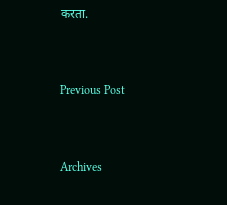करता.



Previous Post



Archives